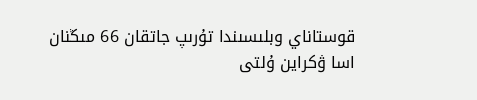قوستاناي وبلىسىندا تۇرىپ جاتقان 66 مىڭنان اسا ۋكراين ۇلتى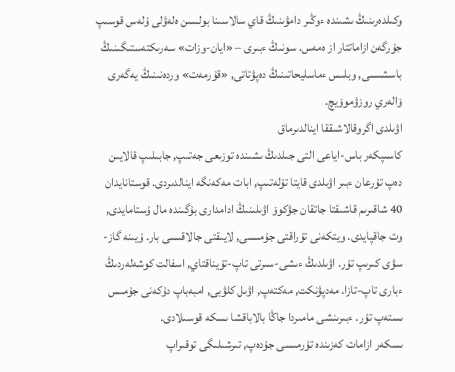وكىلدەرىنىڭ ىشىندە ءوڭىر دامۋىنىڭ قاي سالاسىنا بولسىن ەلەۋلى ۇلەس قوسىپ جۇرگەن ازاماتتار از ەمەس. سونىڭ ءبىرى – «ايان-وزات» سەرىكتەستىگىنىڭ باسشىسى, وبلىس ءماسليحاتىنىڭ دەپۋتاتى, «قۇرمەت» وردەنىنىڭ يەگەرى ۆالەري روزۋموۆيچ.
اۋىلدى اگروقالاشىققا اينالدىرماق
كاسىپكەر باس-اياعى التى جىلدىڭ ىشىندە توزىعى جەتىپ, جابىلىپ قالايىن دەپ تۇرعان ءبىر اۋىلدى قايتا تۇلەتىپ, ابات مەكەنگە اينالدىردى. قوستانايدان 40 شاقىرىم قاشىقتا جاتقان جۋكوۆ اۋىلىنىڭ ادامدارى بۇگىندە مال ۇستامايدى, وت جاقپايدى. ويتكەنى تۇراقتى جۇمىسى, لايىقتى جالاقىسى بار. ۇيىنە گاز-سۋى كىرىپ تۇر. اۋىلدىڭ ءىشى-سىرتى تاپ-تۇيناقتاي, اسفالت كوشەلەردىڭ ءبارى تاپ-تازا. مەدپۋنكت, مەكتەپ, اۋىل كلۋبى, امبەباپ دۇكەنى جۇمىس ىستەپ تۇر. ءبىرىنشى مامىردا جاڭا بالاباقشا ىسكە قوسىلادى.
ىسكەر ازامات كەزىندە تۇرمىسى جۇدەپ, تىرشىلىگى توقىراپ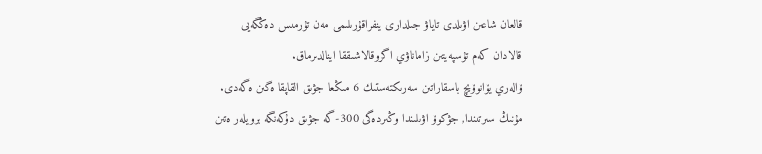قالعان شاعىن اۋىلدى تاياۋ جىلدارى ينفراقۇرىلىمى مەن تۇرمىس دەڭگەيى قالادان كەم تۇسپەيتىن زاماناۋي اگروقالاشىققا اينالدىرماق.
ۆالەري يۆانوۆيچ باسقاراتىن سەرىكتەستىك 6 مىڭعا جۋىق القاپقا ەگىن ەگەدى. مۇنىڭ سىرتىندا, جۋكوۆ اۋىلىندا وڭىردەگى 300-گە جۋىق دۇكەنگە برويلەر ەتىن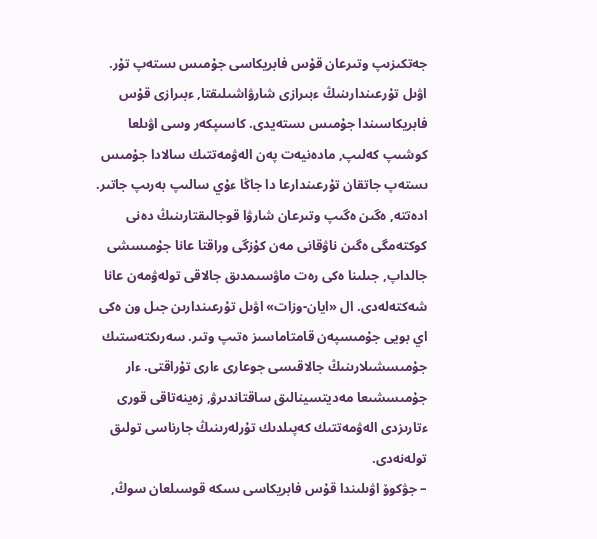جەتكىزىپ وتىرعان قۇس فابريكاسى جۇمىس ىستەپ تۇر. اۋىل تۇرعىندارىنىڭ ءبىرازى شارۋاشىلىقتا, ءبىرازى قۇس فابريكاسىندا جۇمىس ىستەيدى. كاسىپكەر وسى اۋىلعا كوشىپ كەلىپ, مادەنيەت پەن الەۋمەتتىك سالادا جۇمىس ىستەپ جاتقان تۇرعىندارعا دا جاڭا ءۇي سالىپ بەرىپ جاتىر.
ادەتتە, ەگىن ەگىپ وتىرعان شارۋا قوجالىقتارىنىڭ دەنى كوكتەمگى ەگىن ناۋقانى مەن كۇزگى وراقتا عانا جۇمىسشى جالداپ, جىلىنا ەكى رەت ماۋسىمدىق جالاقى تولەۋمەن عانا شەكتەلەدى. ال «ايان-وزات» اۋىل تۇرعىندارىن جىل ون ەكى اي بويى جۇمىسپەن قامتاماسىز ەتىپ وتىر. سەرىكتەستىك جۇمىسشىلارىنىڭ جالاقىسى جوعارى ءارى تۇراقتى. ءار جۇمىسشىعا مەديتسينالىق ساقتاندىرۋ, زەينەتاقى قورى ءتارىزدى الەۋمەتتىك كەپىلدىك تۇرلەرىنىڭ جارناسى تولىق تولەنەدى.
– جۋكوۆ اۋىلىندا قۇس فابريكاسى ىسكە قوسىلعان سوڭ,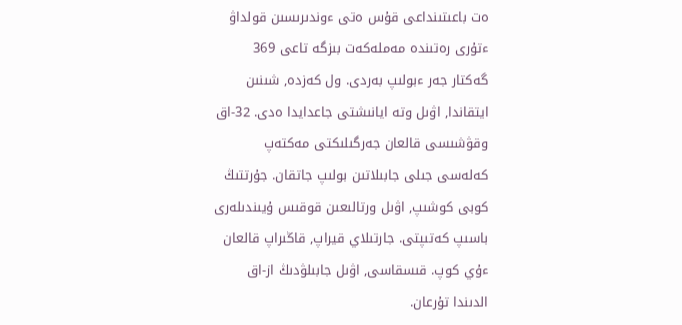ەت باعىتىنداعى قۇس ەتى ءوندىرىسىن قولداۋ ءتۇرى رەتىندە مەملەكەت بىزگە تاعى 369 گەكتار جەر ءبولىپ بەردى. ول كەزدە, شىنىن ايتقاندا, اۋىل وتە ايانىشتى جاعدايدا ەدى. 32-اق وقۋشىسى قالعان جەرگىلىكتى مەكتەپ كەلەسى جىلى جابىلاتىن بولىپ جاتقان. جۇرتتىڭ كوبى كوشىپ, اۋىل ورتالىعىن قوقىس ۇيىندىلەرى باسىپ كەتىپتى. جارتىلاي قيراپ, قاڭىراپ قالعان ءۇي كوپ. قىسقاسى, اۋىل جابىلۋدىڭ از-اق الدىندا تۇرعان.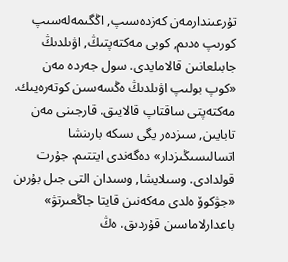تۇرعىندارمەن كەزدەسىپ, اڭگىمەلەسىپ كورىپ ەدىم, كوبى مەكتەپتىڭ, اۋىلدىڭ جابىلعانىن قالامايدى. سول جەردە مەن «كوپ بولىپ اۋىلدىڭ ەڭسەسىن كوتەرەيىك. مەكتەپتى ساقتاپ قالايىق. قارجىنى مەن تابايىن, سىزدەر يگى ىسكە بارىنشا اتسالىسىڭىزدار» دەگەندى ايتتىم. جۇرت قولدادى. وسىلايشا, وسىدان التى جىل بۇرىن «جۋكوۆ ەلدى مەكەنىن قايتا جاڭعىرتۋ» باعدارلاماسىن قۇردىق. ەڭ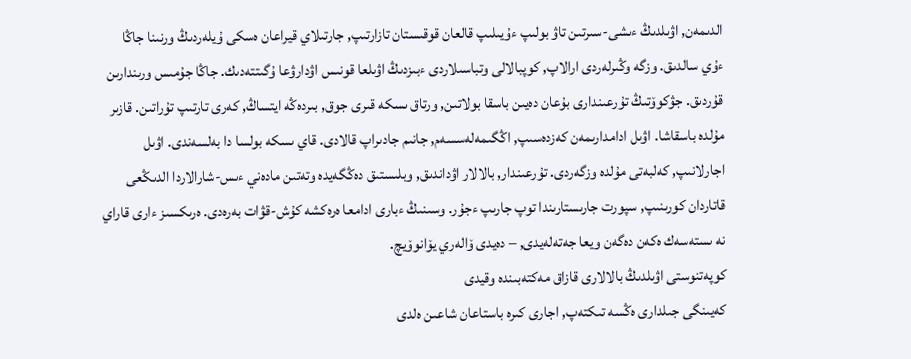الدىمەن, اۋىلدىڭ ءىشى-سىرتىن تاۋ بولىپ ءۇيىلىپ قالعان قوقىستان تازارتىپ, جارتىلاي قيراعان ەسكى ۇيلەردىڭ ورنىنا جاڭا ءۇي سالدىق. وزگە وڭىرلەردى ارالاپ, كوپبالالى وتباسىلاردى ءبىزدىڭ اۋىلعا قونىس اۋدارۋعا ۇگىتتەدىك. جاڭا جۇمىس ورىندارىن قۇردىق. جۋكوۆتىڭ تۇرعىندارى بۇعان دەيىن باسقا بولاتىن, ورتاق ىسكە قىرى جوق, بىردەڭە ايتساڭ, كەرى تارتىپ تۇراتىن. قازىر مۇلدە باسقاشا. اۋىل ادامدارىمەن كەزدەسىپ, اڭگىمەلەسسەم, جانىم جادىراپ قالادى. قاي ىسكە بولسا دا بەلسەندى. اۋىل اجارلانىپ, كەلبەتى مۇلدە وزگەردى. تۇرعىندار, بالالار اۋداندىق, وبلىستىق دەڭگەيدە وتەتىن مادەني ءىس-شارالاردا الدىڭعى قاتاردان كورىنىپ, سپورت جارىستارىندا توپ جارىپ ءجۇر. وسىنىڭ ءبارى ادامعا ەرەكشە كۇش-قۋات بەرەدى. ەرىكسىز ءارى قاراي نە ىستەسەك ەكەن دەگەن ويعا جەتەلەيدى, – دەيدى ۆالەري يۆانوۆيچ.
كوپەتنوستى اۋىلدىڭ بالالارى قازاق مەكتەبىندە وقيدى
كەيىنگى جىلدارى ەڭسە تىكتەپ, اجارى كىرە باستاعان شاعىن ەلدى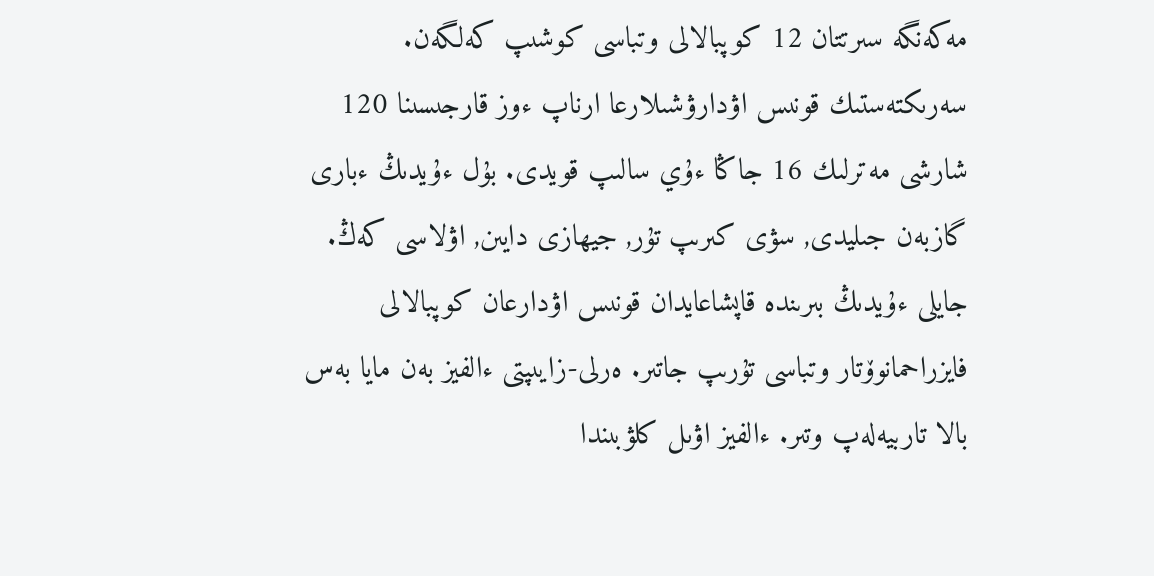مەكەنگە سىرتتان 12 كوپبالالى وتباسى كوشىپ كەلگەن. سەرىكتەستىك قونىس اۋدارۋشىلارعا ارناپ ءوز قارجىسىنا 120 شارشى مەترلىك 16 جاڭا ءۇي سالىپ قويدى. بۇل ءۇيدىڭ ءبارى گازبەن جىليدى, سۋى كىرىپ تۇر, جيھازى دايىن, اۋلاسى كەڭ. جايلى ءۇيدىڭ بىرىندە قاپشاعايدان قونىس اۋدارعان كوپبالالى فايزراحمانوۆتار وتباسى تۇرىپ جاتىر. ەرلى-زايىپتى ءالفيز بەن مايا بەس بالا تاربيەلەپ وتىر. ءالفيز اۋىل كلۋبىندا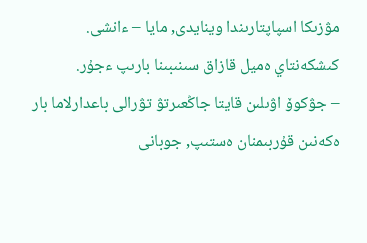مۋزىكا اسپاپتارىندا وينايدى, مايا – ءانشى. كىشكەنتاي ەميل قازاق سىنىبىنا بارىپ ءجۇر.
– جۋكوۆ اۋىلىن قايتا جاڭعىرتۋ تۋرالى باعدارلاما بار ەكەنىن قۇربىمنان ەستىپ, جوبانى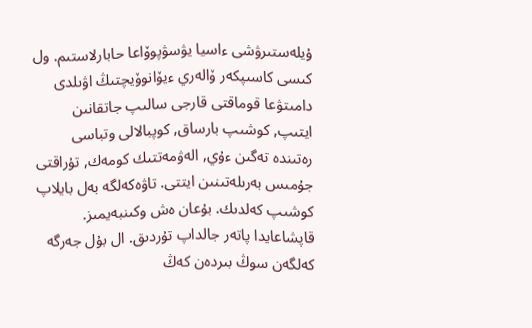ۇيلەستىرۋشى ءاسيا يۋسۋپوۆاعا حابارلاستىم. ول كىسى كاسىپكەر ۆالەري ءيۆانوۆيچتىڭ اۋىلدى دامىتۋعا قوماقتى قارجى سالىپ جاتقانىن ايتىپ, كوشىپ بارساق, كوپبالالى وتباسى رەتىندە تەگىن ءۇي, الەۋمەتتىك كومەك, تۇراقتى جۇمىس بەرىلەتىنىن ايتتى. تاۋەكەلگە بەل بايلاپ كوشىپ كەلدىك. بۇعان ەش وكىنبەيمىز. قاپشاعايدا پاتەر جالداپ تۇردىق. ال بۇل جەرگە كەلگەن سوڭ بىردەن كەڭ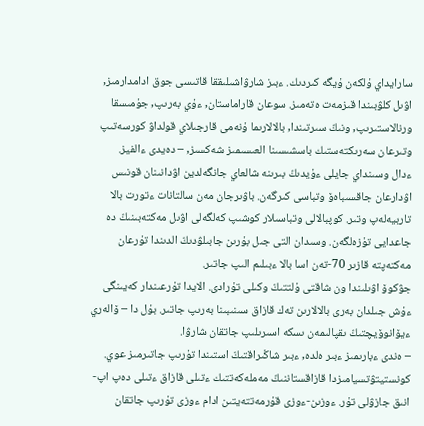سارايداي ۇلكەن ۇيگە كىردىك. ءبىز شارۋاشىلىققا قاتىسى جوق ادامدارمىز, اۋىل كلۋبىندا قىزمەت ەتەمىز. سوعان قاراماستان, ءۇي بەرىپ, جۇمىسقا ورنالاستىرىپ, ونىڭ سىرتىندا, بالالارىما ۇنەمى قارجىلاي قولداۋ كورسەتىپ وتىرعان سەرىكتەستىك باسشىسىنا العىسىمىز شەكسىز, – دەيدى ءالفيز.
ءدال وسىنداي جايلى ءۇيدىڭ بىرىنە شالعاي جانگەلدين اۋدانىنان قونىس اۋدارعان جاقسىباەۆ وتباسى كىرگەن. باۋىرجان مەن سالتانات ءتورت بالا تاربيەلەپ وتىر. كوپبالالى وتباسىلار كوشىپ كەلگەلى اۋىل مەكتەبىنىڭ دە جاعدايى تۇزەلگەن. وسىدان التى جىل بۇرىن جابىلۋدىڭ الدىندا تۇرعان مەكتەپتە قازىر 70-تەن اسا بالا ءبىلىم الىپ جاتىر.
جۋكوۆ اۋىلىندا ون شاقتى ۇلتتىڭ وكىلى تۇرادى. الايدا تۇرعىندار كەيىنگى ءۇش جىلدان بەرى بالالارىن تەك قازاق سىنىبىنا بەرىپ جاتىر. بۇل دا – ۆالەري ءيۆانوۆيچتىڭ ىقپالىمەن ىسكە اسىرىلىپ جاتقان شارۋا.
– ەندى ءبارىمىز ءبىر ەلدە, ءبىر شاڭىراقتىڭ استىندا تۇرىپ جاتىرمىز عوي. كونستيتۋتسيامىزدا قازاقستاننىڭ مەملەكەتتىك ءتىلى قازاق ءتىلى دەپ اپ-انىق جازۋلى تۇر. ءوزىن-ءوزى قۇرمەتتەيتىن ادام ءوزى تۇرىپ جاتقان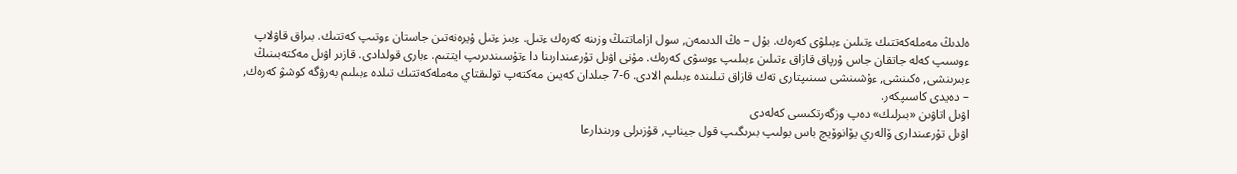ەلدىڭ مەملەكەتتىك ءتىلىن ءبىلۋى كەرەك. بۇل – ەڭ الدىمەن, سول ازاماتتىڭ وزىنە كەرەك ءتىل. ءبىز ءتىل ۇيرەنەتىن جاستان ءوتىپ كەتتىك. بىراق قاۋلاپ ءوسىپ كەلە جاتقان جاس ۇرپاق قازاق ءتىلىن ءبىلىپ ءوسۋى كەرەك. مۇنى اۋىل تۇرعىندارىنا دا ءتۇسىندىرىپ ايتتىم. ءبارى قولدادى. قازىر اۋىل مەكتەبىنىڭ ءبىرىنشى, ەكىنشى, ءۇشىنشى سىنىپتارى تەك قازاق تىلىندە ءبىلىم الادى. 6-7 جىلدان كەيىن مەكتەپ تولىقتاي مەملەكەتتىك تىلدە ءبىلىم بەرۋگە كوشۋ كەرەك, – دەيدى كاسىپكەر.
اۋىل اتاۋىن «بىرلىك» دەپ وزگەرتكىسى كەلەدى
اۋىل تۇرعىندارى ۆالەري يۆانوۆيچ باس بولىپ بىرىگىپ قول جيناپ, قۇزىرلى ورىندارعا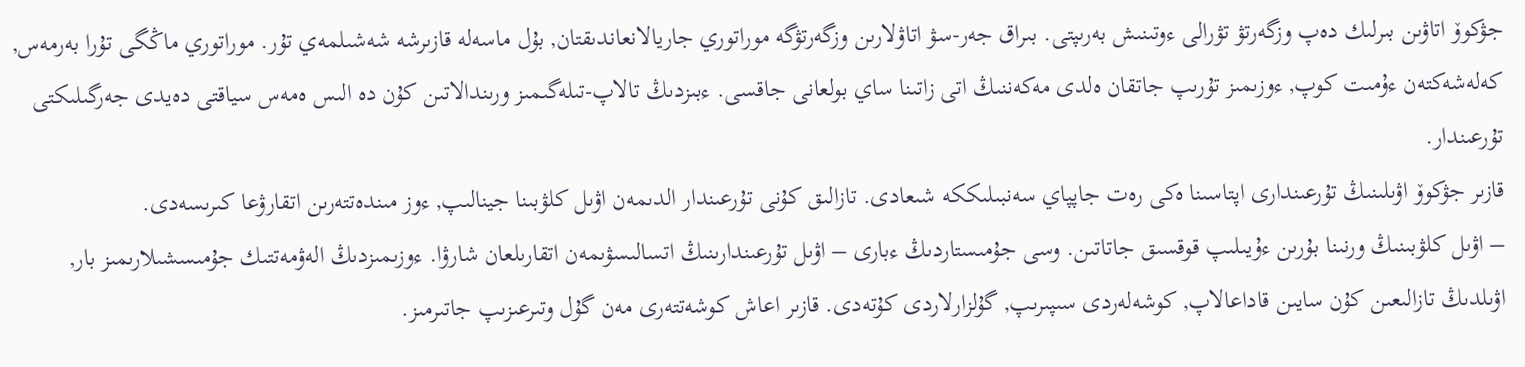جۋكوۆ اتاۋىن بىرلىك دەپ وزگەرتۋ تۋرالى ءوتىنىش بەرىپتى. بىراق جەر-سۋ اتاۋلارىن وزگەرتۋگە موراتوري جاريالانعاندىقتان, بۇل ماسەلە قازىرشە شەشىلمەي تۇر. موراتوري ماڭگى تۇرا بەرمەس, كەلەشەكتەن ءۇمىت كوپ, ءوزىمىز تۇرىپ جاتقان ەلدى مەكەننىڭ اتى زاتىنا ساي بولعانى جاقسى. ءبىزدىڭ تالاپ-تىلەگىمىز ورىندالاتىن كۇن دە الىس ەمەس سياقتى دەيدى جەرگىلىكتى تۇرعىندار.
قازىر جۋكوۆ اۋىلىنىڭ تۇرعىندارى اپتاسىنا ەكى رەت جاپپاي سەنبىلىككە شىعادى. تازالىق كۇنى تۇرعىندار الدىمەن اۋىل كلۋبىنا جينالىپ, ءوز مىندەتتەرىن اتقارۋعا كىرىسەدى.
– اۋىل كلۋبىنىڭ ورنىنا بۇرىن ءۇيىلىپ قوقسىق جاتاتىن. وسى جۇمىستاردىڭ ءبارى – اۋىل تۇرعىندارىنىڭ اتسالىسۋىمەن اتقارىلعان شارۋا. ءوزىمىزدىڭ الەۋمەتتىك جۇمىسشىلارىمىز بار, اۋىلدىڭ تازالىعىن كۇن سايىن قاداعالاپ, كوشەلەردى سىپىرىپ, گۇلزارلاردى كۇتەدى. قازىر اعاش كوشەتتەرى مەن گۇل وتىرعىزىپ جاتىرمىز.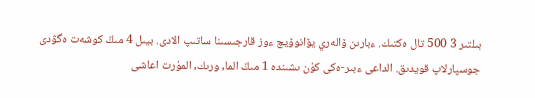بىلتىر 3 500 تال ەكتىك. ءبارىن ۆالەري يۆانوۆيچ ءوز قارجىسىنا ساتىپ الادى. بيىل 4 مىڭ كوشەت ەگۋدى جوسپارلاپ قويدىق. الداعى ءبىر-ەكى كۇن ىشىندە 1 مىڭ الما, ورىك, المۇرت اعاشى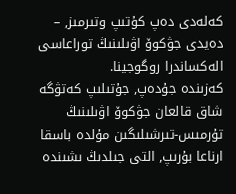كەلەدى دەپ كۇتىپ وتىرمىز, – دەيدى جۋكوۆ اۋىلىنىڭ توراعاسى الەكساندرا روگوجينا.
كەزىندە جۇدەپ, جۇتىلىپ كەتۋگە شاق قالعان جۋكوۆ اۋىلىنىڭ تۇرمىس-تىرشىلىگىن مۇلدە باسقا ارناعا بۇرىپ, التى جىلدىڭ ىشىندە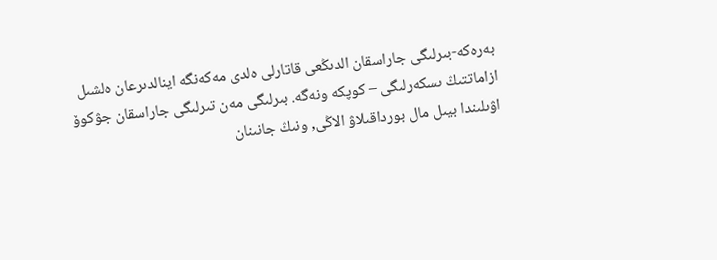بەرەكە-بىرلىگى جاراسقان الدىڭعى قاتارلى ەلدى مەكەنگە اينالدىرعان ەلشىل ازاماتتىڭ ىسكەرلىگى – كوپكە ونەگە. بىرلىگى مەن تىرلىگى جاراسقان جۋكوۆ اۋىلىندا بيىل مال بورداقىلاۋ الاڭى, ونىڭ جانىنان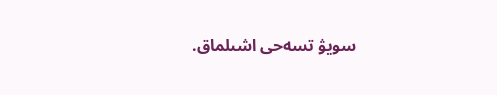سويۋ تسەحى اشىلماق.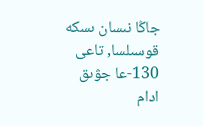جاڭا نىسان ىسكە قوسىلسا, تاعى 130-عا جۋىق ادام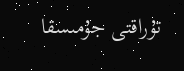تۇراقتى جۇمىسقا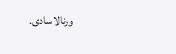ورنالاسادى.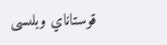قوستاناي وبلىسى